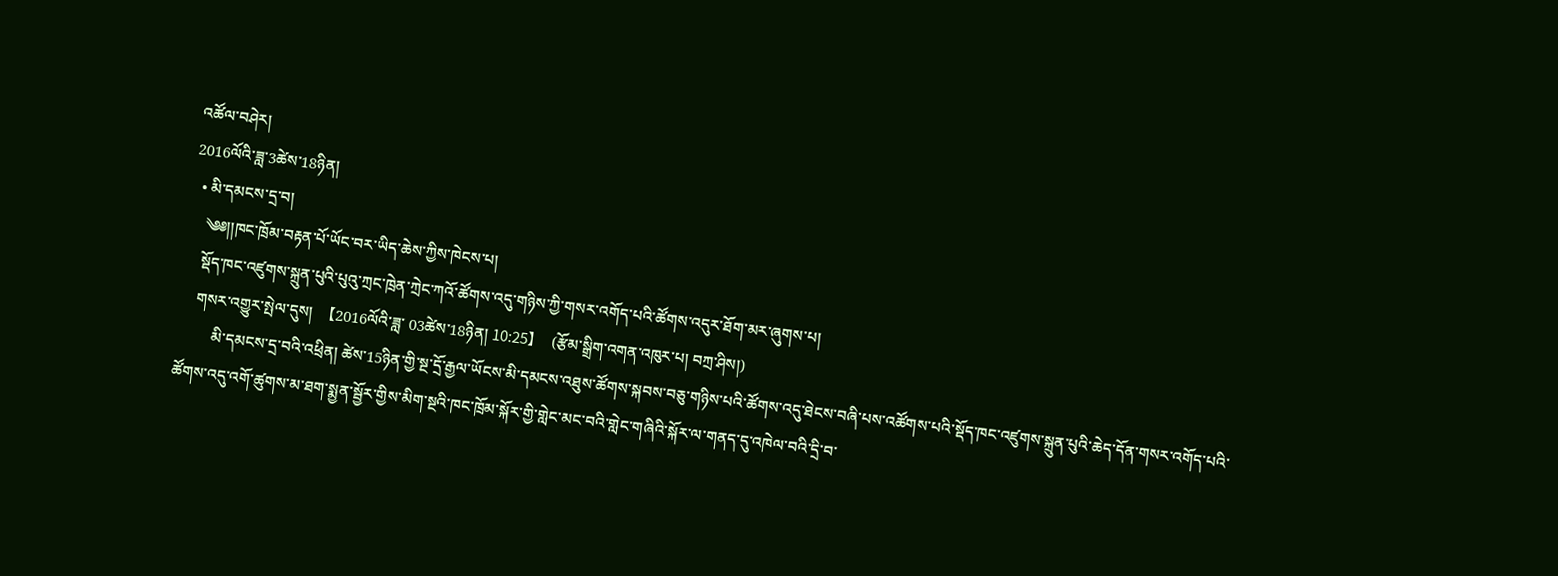འཚོལ་བཤེར།
2016ལོའི་ཟླ་3ཚེས་18ཉིན།
  • མི་དམངས་དྲ་བ།
    ༄༅།།ཁང་ཁྲོམ་བརྟན་པོ་ཡོང་བར་ཡིད་ཆེས་ཀྱིས་ཁེངས་པ།
    སྡོད་ཁང་འཛུགས་སྐྲུན་པུའི་པུའུ་ཀྲང་ཁྲེན་ཀྲེང་ཀའོ་ཚོགས་འདུ་གཉིས་ཀྱི་གསར་འགོད་པའི་ཚོགས་འདུར་ཐོག་མར་ཞུགས་པ།
    གསར་འགྱུར་སྤེལ་དུས།  【2016ལོའི་ཟླ་ 03ཚེས་18ཉིན། 10:25】   (རྩོམ་སྒྲིག་འགན་འཁུར་པ། བཀྲ་ཤིས།)
         མི་དམངས་དྲ་བའི་འཕྲིན། ཚེས་15ཉིན་གྱི་སྔ་དྲོ་རྒྱལ་ཡོངས་མི་དམངས་འཐུས་ཚོགས་སྐབས་བཅུ་གཉིས་པའི་ཚོགས་འདུ་ཐེངས་བཞི་པས་འཚོགས་པའི་སྡོད་ཁང་འཛུགས་སྐྲུན་པུའི་ཆེད་དོན་གསར་འགོད་པའི་ཚོགས་འདུ་འགོ་ཚུགས་མ་ཐག་སྨྱན་སྦྱོར་གྱིས་མིག་སྔའི་ཁང་ཁྲོམ་སྐོར་གྱི་གླེང་མང་བའི་གླེང་གཞིའི་སྐོར་ལ་གནད་དུ་འཁེལ་བའི་དྲི་བ་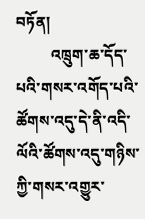བཏོན།
         འཁྲུག་ཆ་དོད་པའི་གསར་འགོད་པའི་ཚོགས་འདུ་དེ་ནི་འདི་ལོའི་ཚོགས་འདུ་གཉིས་ཀྱི་གསར་འགྱུར་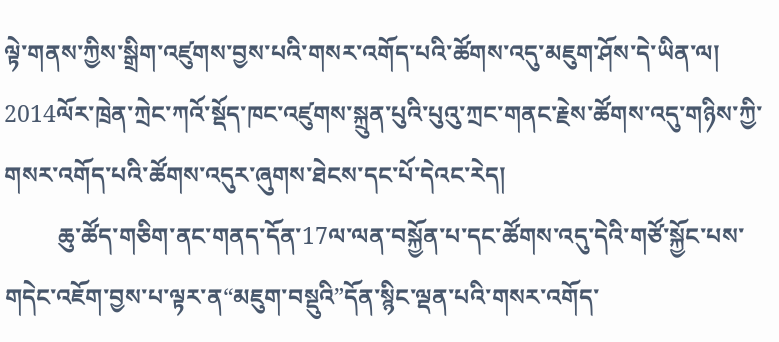ལྟེ་གནས་ཀྱིས་སྒྲིག་འཛུགས་བྱས་པའི་གསར་འགོད་པའི་ཚོགས་འདུ་མཇུག་ཤོས་དེ་ཡིན་ལ། 2014ལོར་ཁྲེན་ཀྲེང་ཀའོ་སྡོད་ཁང་འཛུགས་སྐྲུན་པུའི་པུའུ་ཀྲང་གནང་རྗེས་ཚོགས་འདུ་གཉིས་ཀྱི་གསར་འགོད་པའི་ཚོགས་འདུར་ཞུགས་ཐེངས་དང་པོ་དེའང་རེད།
         ཆུ་ཚོད་གཅིག་ནང་གནད་དོན་17ལ་ལན་བསྐྱོན་པ་དང་ཚོགས་འདུ་དེའི་གཙོ་སྐྱོང་པས་གདེང་འཇོག་བྱས་པ་ལྟར་ན“མཇུག་བསྡུའི”དོན་སྙིང་ལྡན་པའི་གསར་འགོད་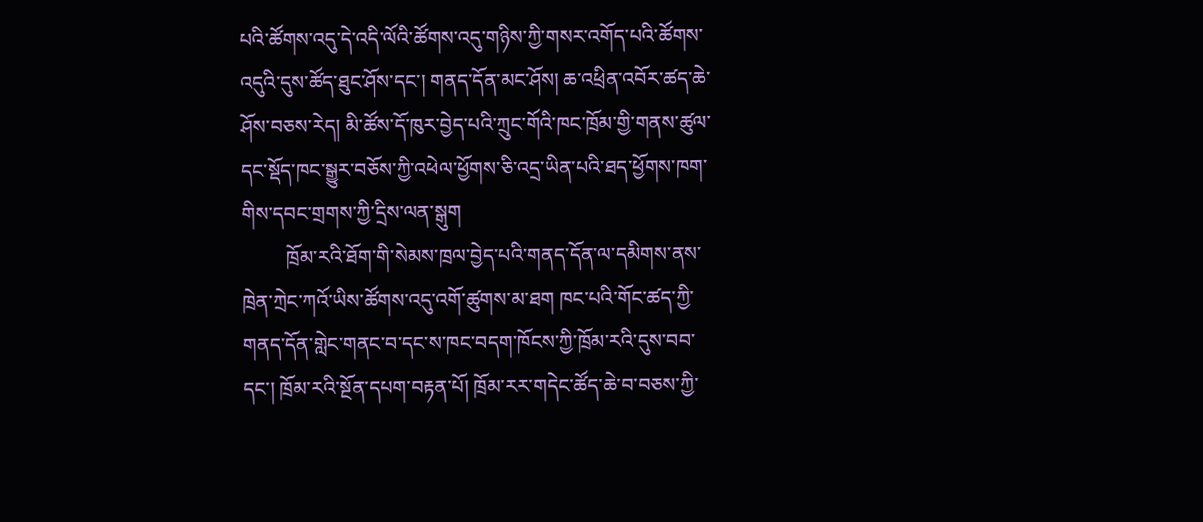པའི་ཚོགས་འདུ་དེ་འདི་ལོའི་ཚོགས་འདུ་གཉིས་ཀྱི་གསར་འགོད་པའི་ཚོགས་འདུའི་དུས་ཚོད་ཐུང་ཤོས་དང་། གནད་དོན་མང་ཤོས། ཆ་འཕྲིན་འབོར་ཚད་ཆེ་ཤོས་བཅས་རེད། མི་ཚོས་དོ་ཁུར་བྱེད་པའི་ཀྲུང་གོའི་ཁང་ཁྲོམ་གྱི་གནས་ཚུལ་དང་སྡོད་ཁང་སྒྱུར་བཅོས་ཀྱི་འཕེལ་ཕྱོགས་ཅི་འདྲ་ཡིན་པའི་ཐད་ཕྱོགས་ཁག་གིས་དབང་གྲགས་ཀྱི་དྲིས་ལན་སྒུག
         ཁྲོམ་རའི་ཐོག་གི་སེམས་ཁྲལ་བྱེད་པའི་གནད་དོན་ལ་དམིགས་ནས་ཁྲེན་ཀྲེང་ཀའོ་ཡིས་ཚོགས་འདུ་འགོ་ཚུགས་མ་ཐག ཁང་པའི་གོང་ཚད་ཀྱི་གནད་དོན་གླེང་གནང་བ་དང་ས་ཁང་བདག་ཁོངས་ཀྱི་ཁྲོམ་རའི་དུས་བབ་དང་། ཁྲོམ་རའི་སྔོན་དཔག་བརྟན་པོ། ཁྲོམ་རར་གདེང་ཚོད་ཆེ་བ་བཅས་ཀྱི་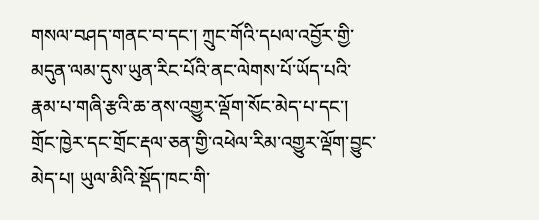གསལ་བཤད་གནང་བ་དང་། ཀྲུང་གོའི་དཔལ་འབྱོར་གྱི་མདུན་ལམ་དུས་ཡུན་རིང་པོའི་ནང་ལེགས་པོ་ཡོད་པའི་རྣམ་པ་གཞི་རྩའི་ཆ་ནས་འགྱུར་ལྡོག་སོང་མེད་པ་དང་། གྲོང་ཁྱེར་དང་གྲོང་རྡལ་ཅན་གྱི་འཕེལ་རིམ་འགྱུར་ལྡོག་བྱུང་མེད་པ། ཡུལ་མིའི་སྡོད་ཁང་གི་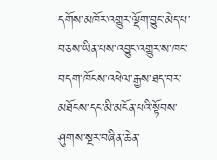དགོས་མཁོར་འགྱུར་ལྡོག་བྱུང་མེད་པ་བཅས་ཡིན་པས་འབྱུང་འགྱུར་ས་ཁང་བདག་ཁོངས་འཕེལ་རྒྱས་ཐད་བར་མཐོངས་དང་མི་མངོན་པའི་སྟོབས་ཤུགས་སྔར་བཞིན་ཆེན་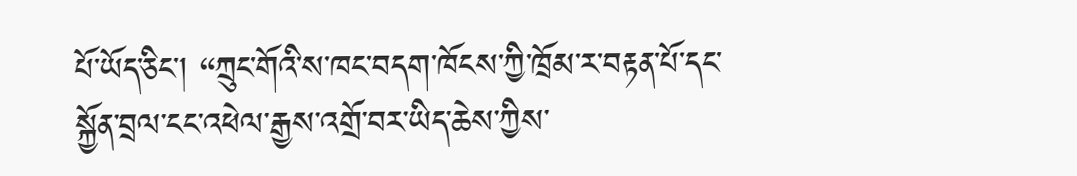པོ་ཡོད་ཅིང་། “ཀྲུང་གོའི་ས་ཁང་བདག་ཁོངས་ཀྱི་ཁྲོམ་ར་བརྟན་པོ་དང་སྐྱོན་བྲལ་ངང་འཕེལ་རྒྱས་འགྲོ་བར་ཡིད་ཆེས་ཀྱིས་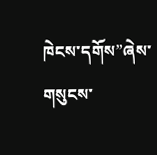ཁེངས་དགོས”ཞེས་གསུངས་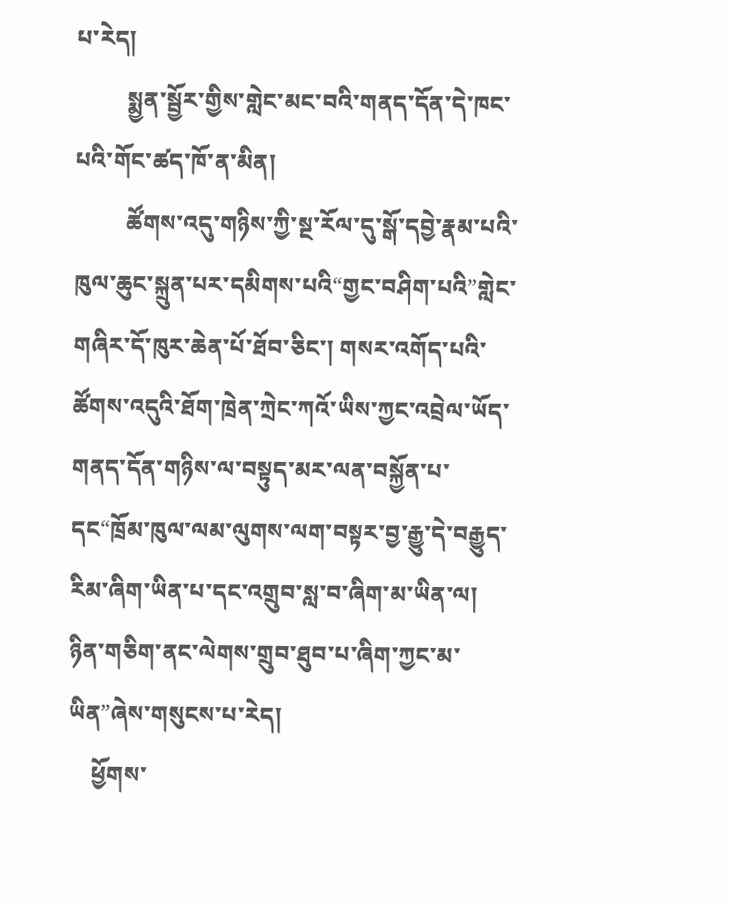པ་རེད།
         སྨྱན་སྦྱོར་གྱིས་གླེང་མང་བའི་གནད་དོན་དེ་ཁང་པའི་གོང་ཚད་ཁོ་ན་མིན།
         ཚོགས་འདུ་གཉིས་ཀྱི་སྔ་རོལ་དུ་སྒོ་དབྱེ་རྣམ་པའི་ཁུལ་ཆུང་སྐྲུན་པར་དམིགས་པའི“གྱང་བཤིག་པའི”གླེང་གཞིར་དོ་ཁུར་ཆེན་པོ་ཐོབ་ཅིང་། གསར་འགོད་པའི་ཚོགས་འདུའི་ཐོག་ཁྲེན་ཀྲེང་ཀའོ་ཡིས་ཀྱང་འབྲེལ་ཡོད་གནད་དོན་གཉིས་ལ་བསྟུད་མར་ལན་བསྐྱོན་པ་དང“ཁྲོམ་ཁུལ་ལམ་ལུགས་ལག་བསྟར་བྱ་རྒྱུ་དེ་བརྒྱུད་རིམ་ཞིག་ཡིན་པ་དང་འགྲུབ་སླ་བ་ཞིག་མ་ཡིན་ལ། ཉིན་གཅིག་ནང་ལེགས་གྲུབ་ཐུབ་པ་ཞིག་ཀྱང་མ་ཡིན”ཞེས་གསུངས་པ་རེད།
    ཕྱོགས་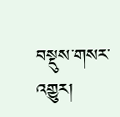བསྡུས་གསར་འགྱུར།